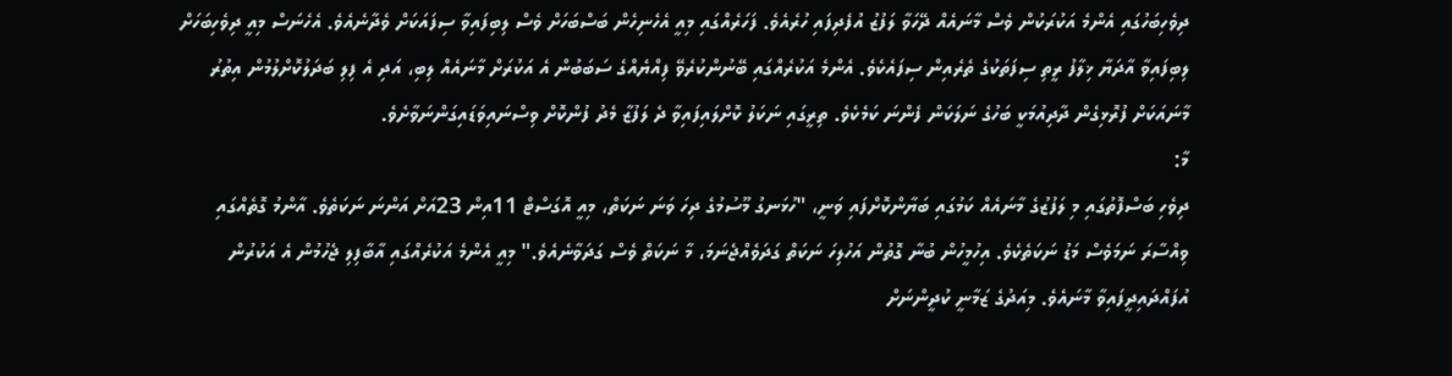ދިވެހިބަހުގައި އެންމެ އަކުރަކުން ވެސް މާނައެއް ދޭހަވާ ލަފުޒު އުފެދިފައި ހުރެއެވެ. ފަހަރެއްގައި މިއީ އެހެނިހެން ބަސްބަހަށް ވެސް ލިބިފައިވާ ސިފައަކަށް ވެދާނެއެވެ. އެހެނަސް މިއީ ދިވެހިބަހަށް ލިބިފައިވާ އާދަޔާ ޚިލާފު ރީތި ސިފަތަކުގެ ތެރެއިން ސިފައެކެވެ. އެންމެ އަކުރެއްގައި ބޭނުންކުރެވޭ ފިއްޔެއްގެ ސަބަބުން އެ އަކުރަށް މާނައެއް ލިބި، އަދި އެ ފިލި ބަދަލުކޮށްލުމުން އިތުރު މާނައަކަށް ފުރޮޅިގެން ދާދިއުމަކީ ބަހުގެ ނަލަކަން ފެންނަ ކަމެކެވެ. ތިރީގައި ނަކަލު ކޮށްލައިފައިވާ ދެ ލަފުޒާ މެދު ފުންކޮށް ވިސްނައިވަޑައިގަންނަވާށެވެ.
މާ:
ދިވެހި ބަސްފޮތުގައި މި ލަފުޒުގެ މާނައެއް ކަމުގައި ބަޔާންކޮށްފައި ވަނީ، "ހުޅަނގު މޫސުމުގެ ދިހަ ވަނަ ނަކަތް، މިއީ އޮގަސްޓް 11އިން 23އަށް އަންނަ ނަކަތެވެ. އާންމު ގޮތެއްގައި ވިއްސާރަ ނަމަވެސް މަޑު ނަކަތެކެވެ. އިހުމީހުން ބުނާ ގޮތުން އަހުލިހަ ނަކަތް ގަދަވެއްޖެނަމަ، މާ ނަކަތް ވެސް ގަދަވާނެއެވެ." މިއީ އެންމެ އަކުރެއްގައި އާބާފިލި ޖެހުމުން އެ އަކުރުން އުފައްދައިދީފައިވާ މާނައެވެ. މިއަދުގެ ޒަމާނީ ކުދީންނަށް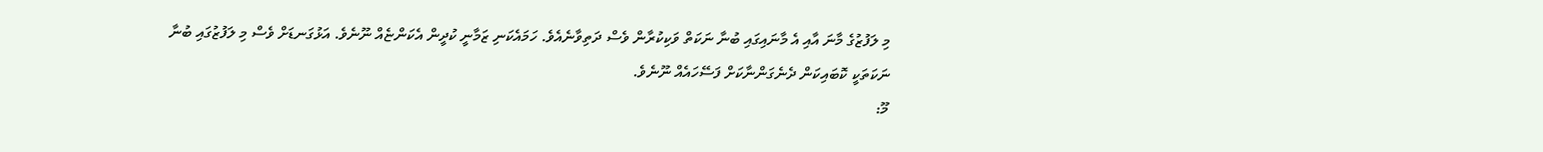މި ލަފުޒުގެ މާނަ އާއި އެ މާނައިގައި ބުނާ ނަކަތް ވަކިކުރާން ވެސް ދަތިވާނެއެވެ. ހަމައެކަނި ޒަމާނީ ކުދީން އެކަންޏެއް ނޫނެވެ. އަޅުގަނޑަށް ވެސް މި ލަފުޒުގައި ބުނާ ނަކަތަކީ ކޮބައިކަން ދެނެގަންނާކަށް ފަސޭހައެއް ނޫނެވެ.
މޫ: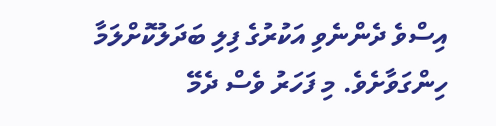އިސްވެ ދެންނެވި އަކުރުގެ ފިލި ބަދަލުކޮށްލަމާ ހިންގަވާށެވެ. މި ފަހަރު ވެސް ދެމޭ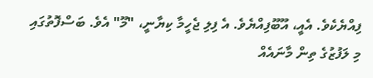ފިއްޔެކެވެ. އެއީ، އޫބޫފިއްޔެވެ. އެ ފިލި ޖެހީމާ ކިޔާނީ، "މޫ" އެވެ. ބަސްފޮތުގައި މި ލަފުޒުގެ ތިން މާނައެއް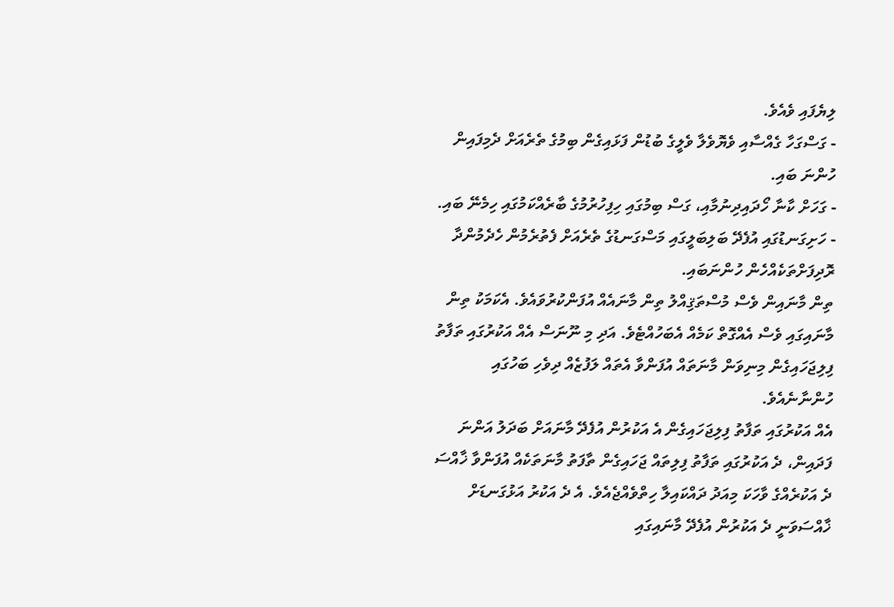ލިޔެފައި ވެއެވެ.
- ގަސްގަހާ ގެއްސާއި ވެޔޮވެލާ ވެލީގެ ބުޑުން ފަޅައިގެން ބިމުގެ ތެރެއަށް ދެމިފައިން ހުންނަ ބައި.
- ގަހަށް ކާނާ ހޯދައިދިނުމާއި، ގަސް ބިމުގައި ހިފިހުރުމުގެ ބާރެއްކަމުގައި ހިމެނޭ ބައި.
- ހަށިގަނޑުގައި އުފެދޭ ބަލިބަލީގައި މަސްގަނޑުގެ ތެރެއަށް ފެތުރެމުން ހެދެމުންދާ ރޮދިފަށްތަކެއްހެން ހުންނަބައި.
ތިން މާނައިން ވެސް މުސްތަޤިއްލު ތިން މާނައެއް އުފަންކުރުވައެވެ. އެކަމަކު ތިން މާނައިގައި ވެސް އެއްގޮތް ކަމެއް އެބަހުއްޓެވެ. އަދި މި ނޫނަސް އެއް އަކުރުގައި ތަފާތު ފިލިޖަހައިގެން މިނިވަން މާނަތައް އުފަންވާ އެތައް ލަފުޒެއް ދިވެހި ބަހުގައި ހުންނާނެއެވެ.
އެއް އަކުރުގައި ތަފާތު ފިލިޖަހައިގެން އެ އަކުރުން އުފެދޭ މާނައަށް ބަދަލު އަންނަ ފަދައިން، ދެ އަކުރުގައި ތަފާތު ފިލިތައް ޖަހައިގެން ތާފަތު މާނަތަކެއް އުފަންވާ ޚާއްސަ ދެ އަކުރެއްގެ ވާހަކަ މިއަދު ދައްކައިލާ ހިތްވެއްޖެއެވެ. އެ ދެ އަކުރު އަޅުގަނޑަށް ޚާއްސަވަނީ ދެ އަކުރުން އުފެދޭ މާނައިގައި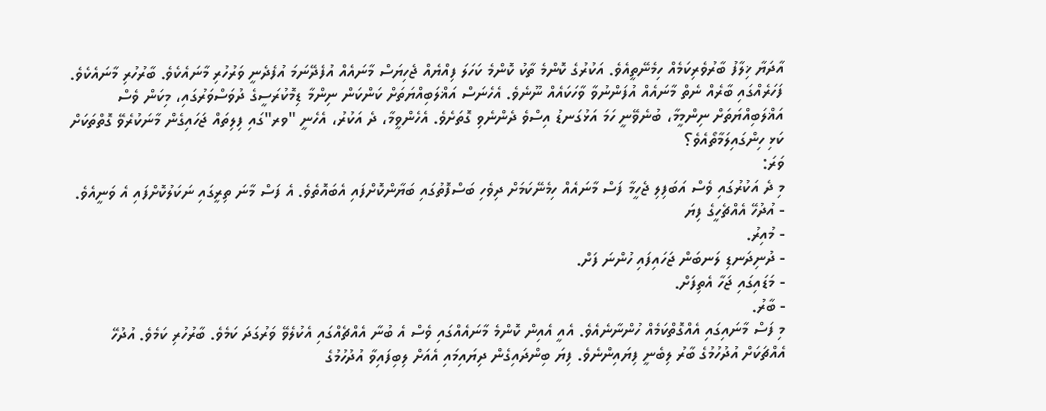އާދަޔާ ޚިލާފު ބާރުވެރިކަމެއް ހިމެނޭތީއެވެ. އަކުރުގެ ކޮންމެ ތާކު ކޮންމެ ކަހަލަ ފިއްޔެއް ޖެހިޔަސް މާނައެއް އުފެދޭނަމަ އުފެދެނީ ވަރުހުރި މާނައެކެވެ. ބާރުހުރި މާނައެކެވެ. ފަހަރެއްގައި ބާރެއް ނެތް މާނައެއް އުފަންނުވާ ވާހަކައެއް ނޫނެވެ. އެހެނަސް އަޣްލަބިއްޔަތަށް ކަންކަން ނިންމާ ޑިމޮކުރަސީގެ ދުވަސްވަރުގައި، މިކަން ވެސް އަޣްލަބިއްޔަތަށް ނިންމީމާ، ބުނެވޭނީ ހަމަ އަޅުގަނޑު އިސްވެ ދެންނެވި ގޮތަށެވެ. އެހެންވީމާ، ދެ އަކުރު، އެހެނީ "ވރ"ގައި ފިލިތައް ޖަހައިގެން މާނަކުރެވޭ ގޮތްތަކަށް ކަޅި ހިންގައިލަމާތޯއެވެ؟
ވަރަ:
މި ދެ އަކުރުގައި ވެސް އަބަފިލި ޖެހީމާ ފަސް މާނައެއް ހިމެނޭކަމަށް ދިވެހި ބަސްފޮތުގައި ބަޔާންކޮށްފައި އެބައޮތެވެ. އެ ފަސް މާނަ ތިރީގައި ނަކަލުކޮށްފައި އެ ވަނީއެވެ.
- އުދުހޭ އެއްޗެހީގެ ފިޔަ
- މުއިރު.
- ދުނިދަނޑި ލަނބަން ޖަހައިފައި ހުންނަ ފަށް.
- މަޑައިގައި ޖަހާ އެތިފަށް.
- ބާރު.
މި ފަސް މާނައިގައި އެއްގޮތްކަމެއް ހުންނާނެއެވެ. އެއީ އެއިން ކޮންމެ މާނައެއްގައި ވެސް އެ ބުނާ އެއްޗެއްގައި އެކުލެވޭ ވަރުގަދަ ކަމެވެ. ބާރުހުރި ކަމެވެ. އުދުހޭ އެއްޗަކަށް އުދުހުމުގެ ބާރު ލިބެނީ ފިޔައިންނެވެ. ފިޔަ ބިންދައިގެން ދިޔައިމައި އެއަށް ލިބިފައިވާ އުދުހުމުގެ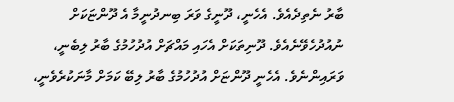ބާރު ނެތިދެއެވެ. އެހެނީ، ދޫނީގެ ވަރަ ބިނދުނީމާ އެ ދޫންޏަކަށް ނުއުދުހެވޭނެއެވެ. ދޫނިތަކަށް އެހައި މައްޗަށް އުދުހުމުގެ ބާރު ލިބެނީ، ވަރައިންނެވެ. އެހެނީ ދޫންޏަށް އުދުހުމުގެ ބާރު ލިބޭ ކަމަށް މާނަކުރެވެނީ،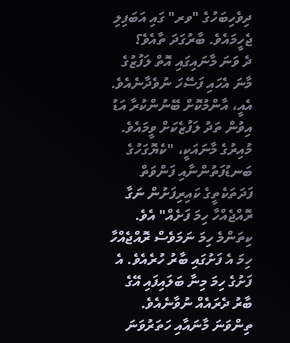ދިވެހިބަހުގެ "ވރ" ގައި އަބަފިލި ޖެހީމައެވެ. ބާރުގަދަ ތާއެވެ؟
ދެ ވަނަ މާނައިގައި އޮތް ލަފުޒުގެ މާނަ އެހައި ފަސޭހަ ނުވެދާނެއެވެ. އެއީ، އާންމުކޮށް ބޭނުންކުރާ އަޑު އިވުން ތަދު ލަފުޒެކަށް ވީމައެވެ. މުއިރުގެ މާނައަކީ، "ކެޔޮގަހުގެ ބަނޑުފަތުންނާއި ފަންވަތް ފަދަތަކެތީގެ ކައިރިފަށުން ނަގާ ރޮއްޖެއްހާ ހިމަ ފަށެއް" އެވެ. ކިތަންމެ ހިމަ ނަމަވެސް ރޮއްޖެއްހާ ހިމަ އެ ފަށުގައި ބާރު ހުރެއެވެ. އެ ފަށުގެ ހިމަ މިނާ ބަލައިފައި އޭގެ ބާރު ދެރައެއް ނުވާނެއެވެ. ތިންވަނަ މާނައާއި ހަތަރުވަނަ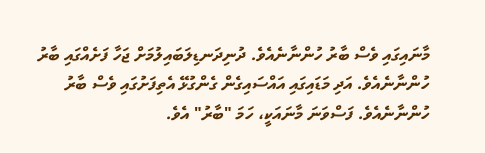މާނައިގައި ވެސް ބާރު ހުންނާނެއެވެ. ދުނިދަނޑިލަބައިލުމަށް ޖަހާ ފަށެއްގައި ބާރު ހުންނާނެއެވެ. އަދި މަޑައިގައި އައްސައިގެން ގެންގުޅޭ އެތިފަށުގައި ވެސް ބާރު ހުންނާނެއެވެ. ފަސްވަނަ މާނައަކީ، ހަމަ "ބާރު" އެވެ.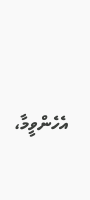އެހެންވީމާ،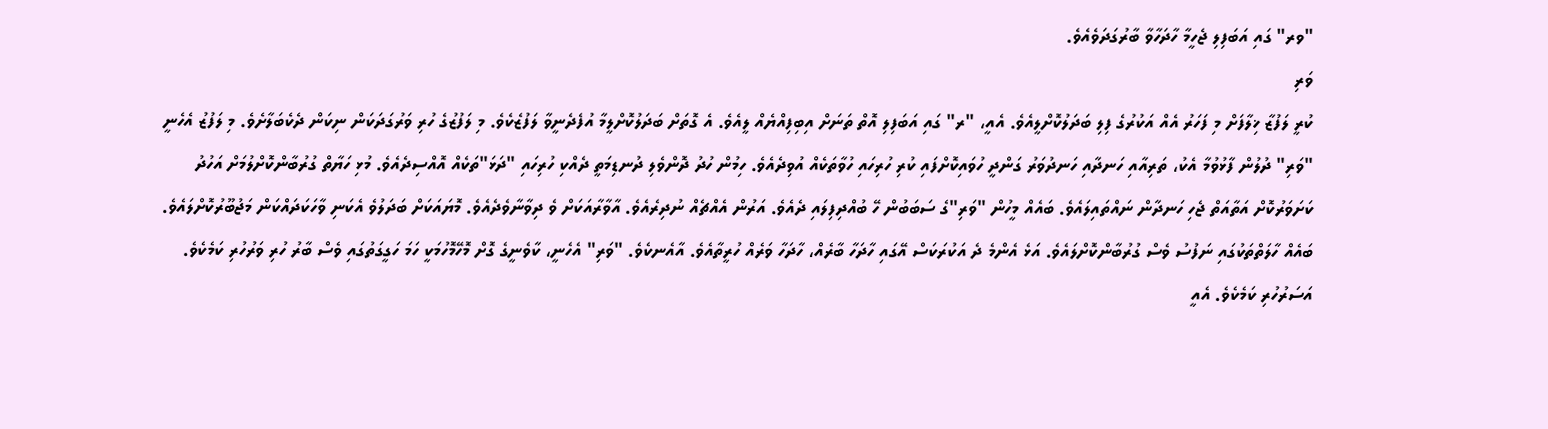"ވރ" ގައި އަބަފިލި ޖެހީމާ ހާދަހާވާ ބާރުގަދަވެއެވެ.
ވަރި
ކުރީ ލަފުޒާ ޚިލާފަށް މި ފަހަރު އެއް އަކުރުގެ ފިލި ބަދަލުކޮށްލީއެވެ. އެއީ، "ރ" ގައި އަބަފިލި އޮތް ތަނަށް އިބިފިއްޔެއް ލީއެވެ. އެ ގޮތަށް ބަދަލުކޮށްލީމާ އުފެދެނީވާ ލަފުޒެކެވެ. މި ލަފުޒުގެ ހުރި ވަރުގަދަކަން ނިކަން ދެކެބަލާށެވެ. މި ލަފުޒު އެހެނީ "ވަރި" ދުލުން ފާޅުވުމާ އެކު، ތަރިއާއި ހަނދާއި ހަނދުވަރު ގަންދީ ހުވައިކޮށްފައި ކުރި ހުރިހައި ހުވާތަކެއް އުވިދެއެވެ. ހިމުން ހުދު ދޮންވެލި ދުނޑިމަތީ ދެއްކި ހުރިހައި "ދަޅަ"ތަކެއް އޮއްސިދެއެވެ. މުޅި ހަޔާތް ގުރުބާންކޮށްލުމަށް އަހުދު ކަށަވަރުކޮށް އަތާއަތް ޖެހި ހަނދާން ނައްތައިލައެވެ. ބައެއް މީހުން "ވަރި"ގެ ސަބަބުން ހޭ ބުއްދިފިލައި ދެއެވެ. އަރުން އެއްޗެއް ނުދިރެއެވެ. އާވާރާއަކަށް ވެ ދިވާނާވެދެއެވެ. މޮޔައަކަށް ބަދަލުވެ އެކަނި ވާހަކަދައްކަން މަޖުބޫރުކޮށްލައެވެ. ބައެއް ހާލަތްތަކުގައި ނަފުސު ވެސް ގުރުބާންކޮށްލައެވެ. އަޅެ އެންމެ ދެ އަކުރަކަސް އޭގައި ހާދަހާ ބާރެއް، ހާދަހާ ވަރެއް ހުރީތާއެވެ. އާއެނކެވެ. "ވަރި" އެހެނީ، ކާވެނީގެ ގޮށް މޮހޭމޮހުމަކީ ހަމަ ހަގީގަތުގައި ވެސް ބާރު ހުރި ވަރުހުރި ކަމެކެވެ. އަސަރުހުރި ކަމެކެވެ. އެއީ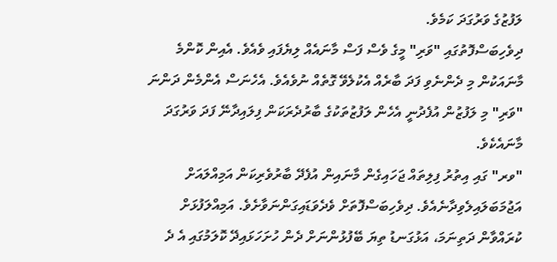ލަފުޒުގެ ވަރުގަދަ ކަމެވެ.
ދިވެހިބަސްފޮތުގައި "ވަރި" މީގެ ވެސް ފަސް މާނައެއް ލިޔެފައި ވެއެވެ. އެއިން ކޮންމެ މާނައަކުން މި ދެންނެވި ފަދަ ބާރެއް އެކުލެވޭ ގޮތެއް ނުވެއެވެ. އެހެނަސް އެންމެން ދަންނަ "ވަރި" މި ލަފުޒުން އުފެދުނީ އެހެން ލަފުޒުތަކުގެ ބާރުދެރަކަން ފިލައިދާނޭ ފަދަ ވަރުގަދަ މާނައެކެވެ.
"ވރ" ގައި އިތުރު ފިލިތައް ޖަހައިގެން މާނައިން އުފެދޭ ބާރުވެރިކަން އަމިއްލައަށް އަޖުމަބަލައިލެވިދާނެއެވެ. ދިވެހިބަސްފޮތަށް ވެދެވަޑައިގަންނަވާށެވެ. އަމިއްލަފުޅަށް ކުރައްވާން ދަތިނަމަ، އަޅުގަނޑު ތިޔަ ބޭފުޅުންނަށް ދެން ހުށަހަޅައިދޭ ކޮލަމުގައި އެ ދެ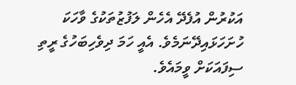އަކުރުން އުފެދޭ އެހެން ލަފުޒުތަކުގެ ވާހަކަ ހުށަހަޅައިދޭނަމެވެ. އެއީ ހަމަ ދިވެހިބަހުގެ ރީތި ސިފައަކަށް ވީމައެވެ.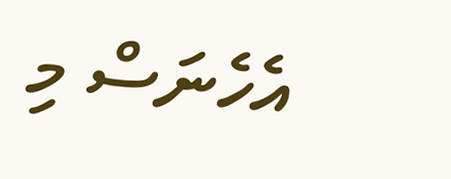އެހެނަސް މި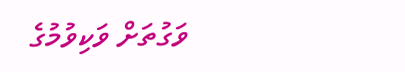ވަގުތަށް ވަކިވުމުގެ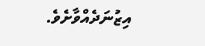އިޒުނަދެއްވާށެވެ.